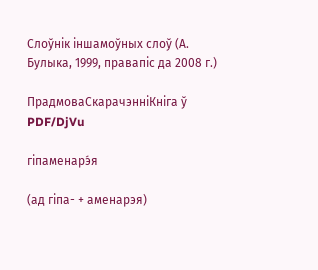Слоўнік іншамоўных слоў (А. Булыка, 1999, правапіс да 2008 г.)

ПрадмоваСкарачэнніКніга ў PDF/DjVu

гіпаменарэ́я

(ад гіпа- + аменарэя)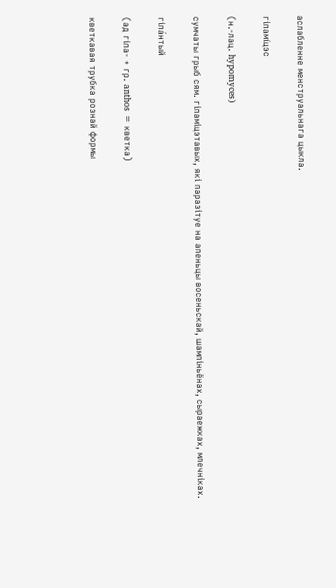аслабленне менструальнага цыкла.

гіпамі́цэс

(н.-лац. hypomyces)

сумчаты грыб сям. гіпаміцэтавых, які паразітуе на апеньцы восеньскай, шампіньёнах, сыраежках, млечніках.

гіпа́нтый

(ад гіпа- + гр. anthos = кветка)

кветкавая трубка рознай формы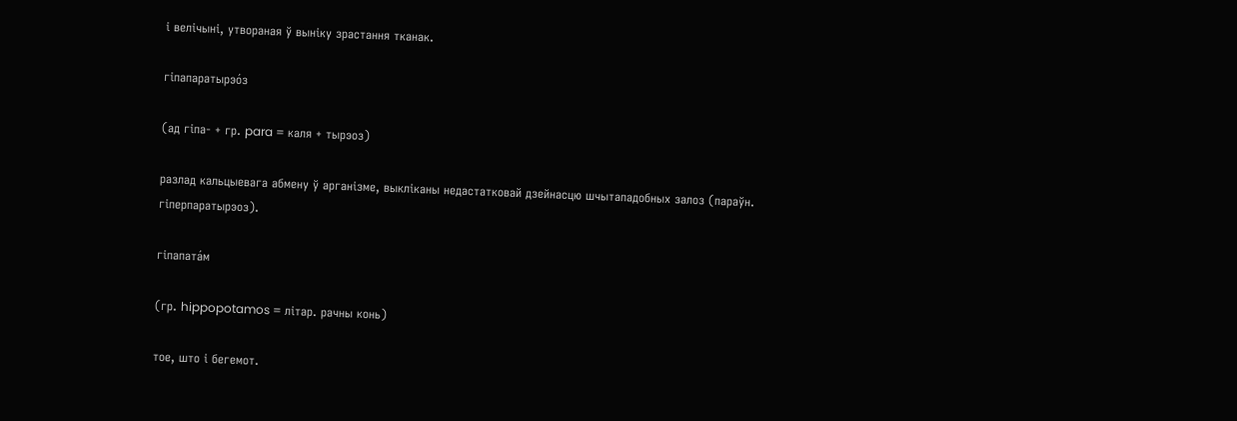і велічыні, утвораная ў выніку зрастання тканак.

гіпапаратырэо́з

(ад гіпа- + гр. para = каля + тырэоз)

разлад кальцыевага абмену ў арганізме, выкліканы недастатковай дзейнасцю шчытападобных залоз (параўн. гіперпаратырэоз).

гіпапата́м

(гр. hippopotamos = літар. рачны конь)

тое, што і бегемот.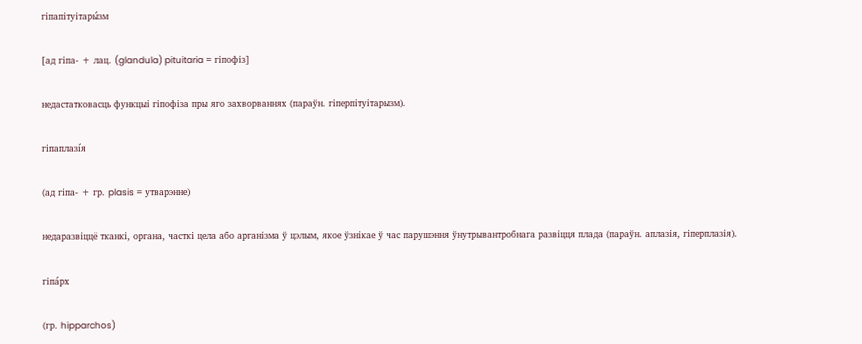гіпапітуітары́зм

[ад гіпа- + лац. (glandula) pituitaria = гіпофіз]

недастатковасць функцыі гіпофіза пры яго захворваннях (параўн. гіперпітуітарызм).

гіпаплазі́я

(ад гіпа- + гр. plasis = утварэнне)

недаразвіццё тканкі, органа, часткі цела або арганізма ў цэлым, якое ўзнікае ў час парушэння ўнутрывантробнага развіцця плада (параўн. аплазія, гіперплазія).

гіпа́рх

(гр. hipparchos)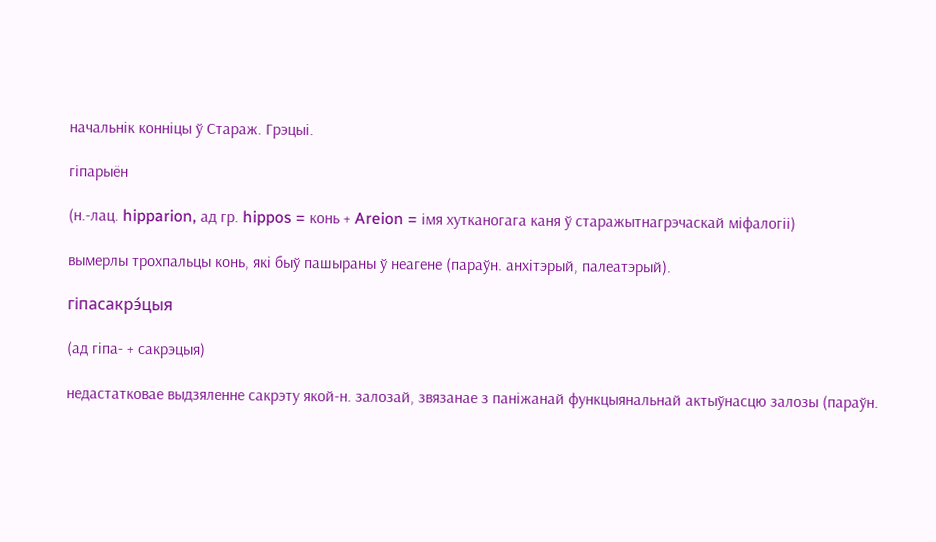начальнік конніцы ў Стараж. Грэцыі.

гіпарыён

(н.-лац. hipparion, ад гр. hippos = конь + Areion = імя хутканогага каня ў старажытнагрэчаскай міфалогіі)

вымерлы трохпальцы конь, які быў пашыраны ў неагене (параўн. анхітэрый, палеатэрый).

гіпасакрэ́цыя

(ад гіпа- + сакрэцыя)

недастатковае выдзяленне сакрэту якой-н. залозай, звязанае з паніжанай функцыянальнай актыўнасцю залозы (параўн.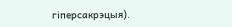гіперсакрэцыя).